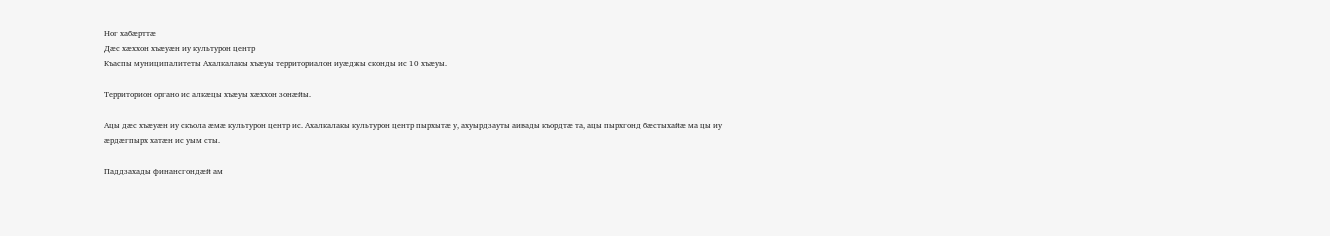Ног хабæрттæ
Дæс хæххон хъæуæн иу культурон центр
Къаспы муниципалитеты Ахалкалакы хъæуы территориалон иуæджы сконды ис 10 хъæуы.

Территорион органо ис алкæцы хъæуы хæххон зонæйы.

Ацы дæс хъæуæн иу скъола æмæ культурон центр ис. Ахалкалакы культурон центр пырхытæ у, ахуырдзауты аивады къордтæ та, ацы пырхгонд бæстыхайæ ма цы иу æрдæгпырх хатæн ис уым сты.

Паддзахады финансгондæй ам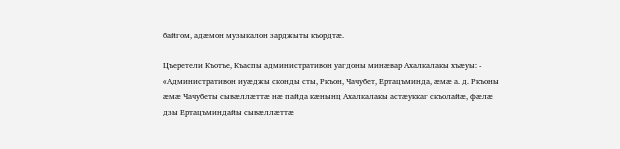байгом, адæмон музыкалон зарджыты къордтæ.

Цъеретели Къотъе, Къаспы административон уагдоны минæвар Ахалкалакы хъæуы: - «Административон иуæджы сконды сты, Ркъон, Чачубет, Ертацъминда, æмæ а. д. Ркъоны æмæ Чачубеты сывæллæттæ нæ пайда кæнынц Ахалкалакы астæуккаг скъолайæ, фæлæ дзы Ертацъминдайы сывæллæттæ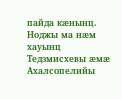пайда кæнынц. Ноджы ма нæм хауынц Тедзмисхевы æмæ Ахалсопелийы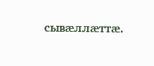сывæллæттæ.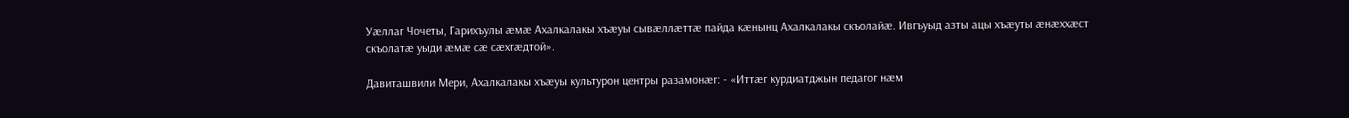Уæллаг Чочеты, Гарихъулы æмæ Ахалкалакы хъæуы сывæллæттæ пайда кæнынц Ахалкалакы скъолайæ. Ивгъуыд азты ацы хъæуты æнæххæст скъолатæ уыди æмæ сæ сæхгæдтой».

Давиташвили Мери, Ахалкалакы хъæуы культурон центры разамонæг: - «Иттæг курдиатджын педагог нæм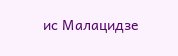ис Малацидзе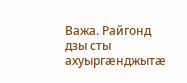Важа. Райгонд дзы сты ахуыргæнджытæ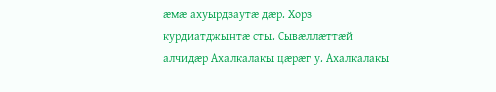æмæ ахуырдзаутæ дæр. Хорз курдиатджынтæ сты. Сывæллæттæй алчидæр Ахалкалакы цæрæг у. Ахалкалакы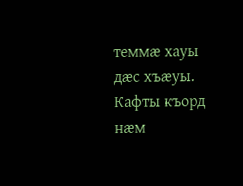теммæ хауы дæс хъæуы. Кафты къорд нæм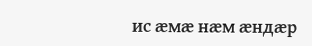ис æмæ нæм æндæр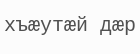хъæутæй дæр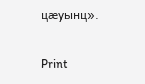цæуынц».

Print